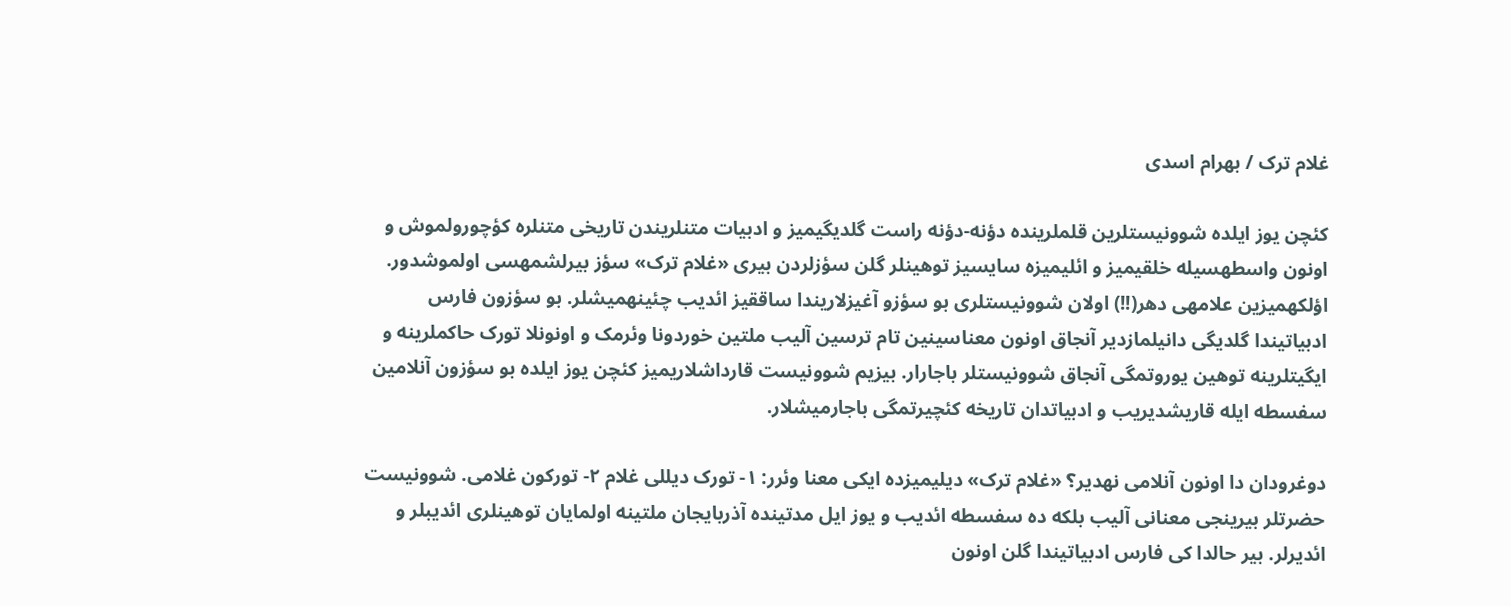غلام ترک / بهرام اسدی

کئچن یوز ایلده شوونیستلرین قلملرینده دؤنه-دؤنه راست گلدیگیمیز و ادبیات متنلریندن تاریخی متنلره کؤچورولموش و اونون واسطهسیله خلقیمیز و ائلیمیزه سایسیز توهینلر گلن سؤزلردن بیری «غلام ترک» سؤز بیرلشمهسی اولموشدور. اؤلکهمیزین علامهی دهر(!!) اولان شوونیستلری بو سؤزو آغیزلاریندا ساققیز ائدیب چئینهمیشلر. بو سؤزون فارس ادبیاتیندا گلدیگی دانیلمازدیر آنجاق اونون معناسینین تام ترسین آلیب ملتین خوردونا وئرمک و اونونلا تورک حاکملرینه و ایگیتلرینه توهین یوروتمگی آنجاق شوونیستلر باجارار. بیزیم شوونیست قارداشلاریمیز کئچن یوز ایلده بو سؤزون آنلامین سفسطه ایله قاریشدیریب و ادبیاتدان تاریخه کئچیرتمگی باجارمیشلار.

دوغرودان دا اونون آنلامی نهدیر؟ «غلام ترک» دیلیمیزده ایکی معنا وئرر: ۱- تورک دیللی غلام ۲- تورکون غلامی. شوونیست حضرتلر بیرینجی معنانی آلیب بلکه ده سفسطه ائدیب و یوز ایل مدتینده آذربایجان ملتینه اولمایان توهینلری ائدیبلر و ائدیرلر. بیر حالدا کی فارس ادبیاتیندا گلن اونون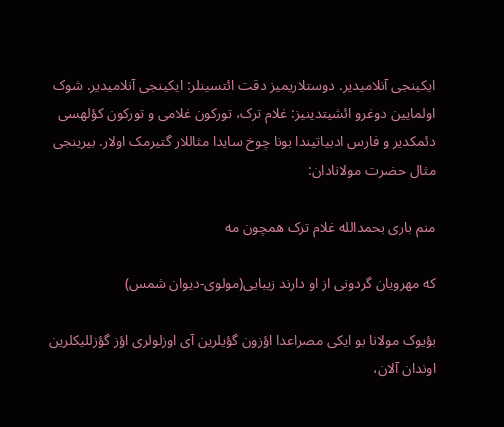ایکینجی آنلامیدیر. دوستلاریمیز دقت ائتسینلر: ایکینجی آنلامیدیر. شوک اولمایین دوغرو ائشیتدینیز: غلام ترک، تورکون غلامی و تورکون کؤلهسی دئمکدیر و فارس ادبیاتیندا بونا چوخ سایدا مثاللار گتیرمک اولار. بیرینجی مثال حضرت مولانادان:

منم باری بحمدالله غلام ترک همچون مه

که مهرویان گردونی از او دارند زیبایی(مولوی-دیوان شمس)

بؤیوک مولانا بو ایکی مصراعدا اؤزون گؤیلرین آی اوزلولری اؤز گؤزللیکلرین اوندان آلان،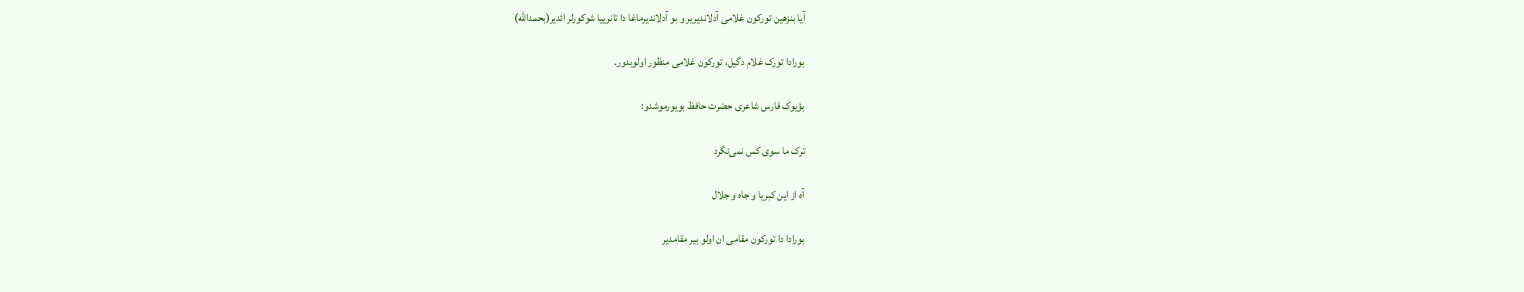آیا بنزهین تورکون غلامی آدلاندیریر و بو آدلاندیرماغا دا تانرییا شوکورلر ائدیر(بحمدالله)

بورادا تورک غلام دگیل، تورکون غلامی منظور اولوبدور.

بؤیوک فارس شاعری حضرت حافظ بویورموشدو:

ترک ما سوی کس نمی‌نگرد

آه از این کبریا و جاه و جلال

بورادا دا تورکون مقامی ان اولو بیر مقامدیر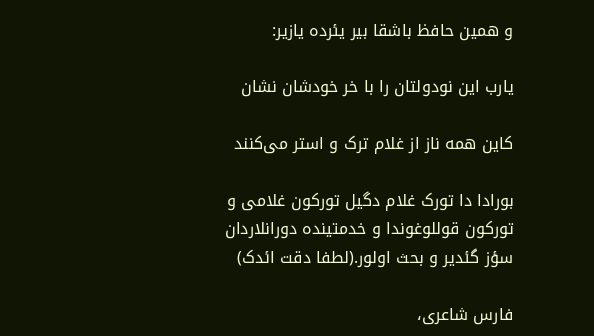و همین حافظ باشقا بیر یئرده یازیر:

یارب این نودولتان را با خر خودشان نشان

کاین همه ناز از غلام ترک و استر می‌کنند

بورادا دا تورک غلام دگیل تورکون غلامی و تورکون قوللوغوندا و خدمتینده دورانلاردان سؤز گئدیر و بحث اولور.(لطفا دقت ائدک)

فارس شاعری،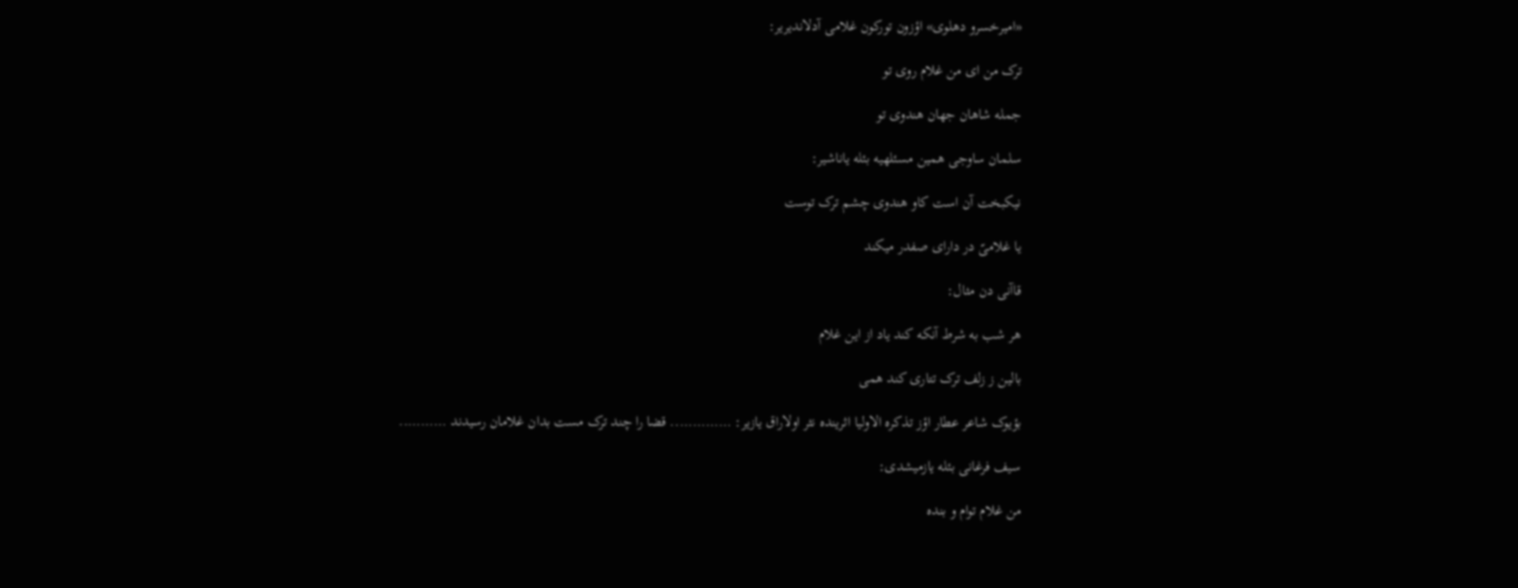«امیرخسرو دهلوی» اؤزون تورکون غلامی آدلاندیریر:

ترک من ای من غلام روی تو

جمله شاهان جهان هندوی تو

سلمان ساوجی همین مسئلهیه بئله یاناشیر:

نیکبخت آن است کاو هندوی چشم ترک توست

یا غلامیّ در دارای صفدر میکند

قاآنی دن مثال:

هر شب به شرط آنکه کند یاد از این غلام

بالین ز زلف ترک تتاری کند همی

بؤیوک شاعر عطار اؤز تذکره الاولیا اثرینده نثر اولاراق یازیر: ………….. قضا را چند ترک مست بدان غلامان رسیدند ………..

سیف فرغانی بئله یازمیشدی:

من غلام توام و بنده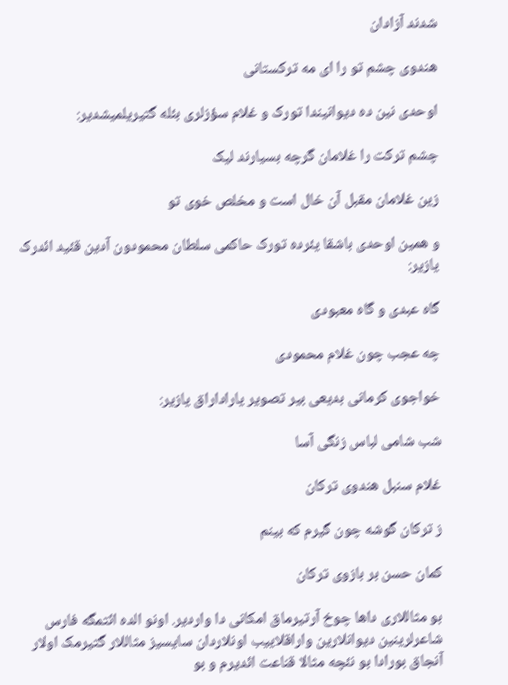شدند آزادان

هندوی چشم تو را ای مه ترکستانی

اوحدی نین ده دیوانیندا تورک و غلام سؤزلری بئله گتیریلمیشدیر:

چشم ترکت را غلامان گرچه بسیارند لیک

زین غلامان مقبل آن خال است و مخلص خوی تو

و همین اوحدی باشقا یئرده تورک حاکمی سلطان محمودون آدین قئید ائدرک یازیر:

گاه عبدی و گاه معبودی

چه عجب چون غلام محمودی

خواجوی کرمانی بدیعی بیر تصویر یاراداراق یازیر:

شب شامی لباس زنگی آسا

غلام سنبل هندوی ترکان

ز ترکان گوشه چون گیرم که بینم

کمان حسن بر بازوی ترکان

بو مثاللاری داها چوخ آرتیرماق امکانی دا واردیر. اونو الده ائتمگه فارس شاعرلرینین دیوانلارین واراقلاییب اونلاردان سایسیز مثاللار گتیرمک اولار آنجاق بورادا بو نئچه مثالا قناعت ائدیرم و بو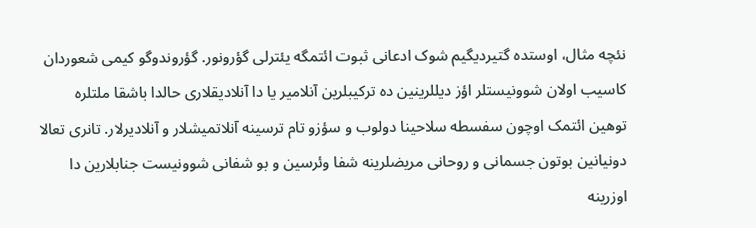نئچه مثال، اوستده گتیردیگیم شوک ادعانی ثبوت ائتمگه یئترلی گؤرونور. گؤروندوگو کیمی شعوردان کاسیب اولان شوونیستلر اؤز دیللرینین ده ترکیبلرین آنلامیر یا دا آنلادیقلاری حالدا باشقا ملتلره توهین ائتمک اوچون سفسطه سلاحینا دولوب و سؤزو تام ترسینه آنلاتمیشلار و آنلادیرلار. تانری تعالا دونیانین بوتون جسمانی و روحانی مریضلرینه شفا وئرسین و بو شفانی شوونیست جنابلارین دا اوزرینه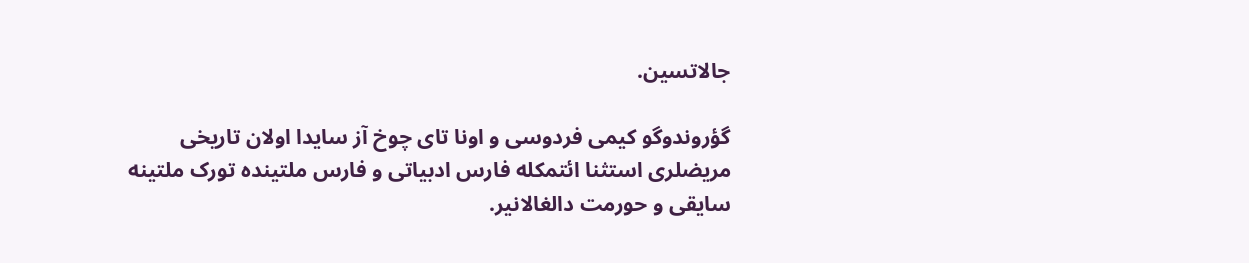جالاتسین.

گؤروندوگو کیمی فردوسی و اونا تای چوخ آز سایدا اولان تاریخی مریضلری استثنا ائتمکله فارس ادبیاتی و فارس ملتینده تورک ملتینه سایقی و حورمت دالغالانیر.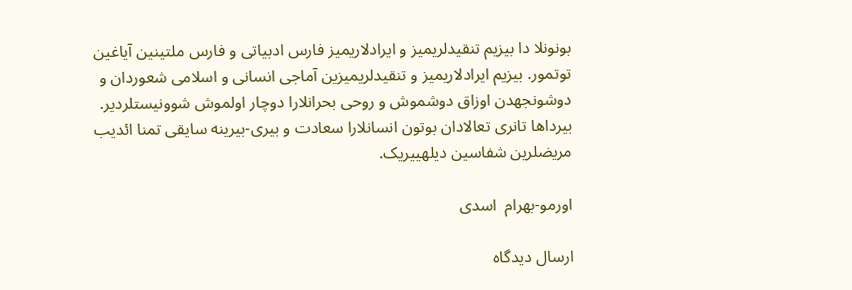بونونلا دا بیزیم تنقیدلریمیز و ایرادلاریمیز فارس ادبیاتی و فارس ملتینین آیاغین توتمور. بیزیم ایرادلاریمیز و تنقیدلریمیزین آماجی انسانی و اسلامی شعوردان و دوشونجهدن اوزاق دوشموش و روحی بحرانلارا دوچار اولموش شوونیستلردیر. بیرداها تانری تعالادان بوتون انسانلارا سعادت و بیری-بیرینه سایقی تمنا ائدیب مریضلرین شفاسین دیلهییریک.

اورمو-بهرام  اسدی

ارسال دیدگاه